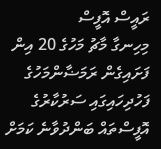ރައީސް އޮފީސް
މިހިނގާ މާޗު މަހުގެ 20 އިން ފަށައިގެން ރަމަޟާންމަހުގެ ފަހުދިހައިގައި ސަރުކާރުގެ އޮފީސްތައް ބަންދުވާނެ ކަމަށް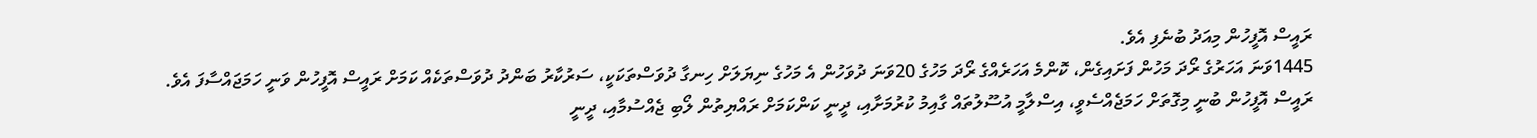ރައީސް އޮފީހުން މިއަދު ބުނެފި އެވެ.
1445ވަނަ އަހަރުގެ ރޯދަ މަހުން ފަށައިގެން، ކޮންމެ އަހަރެއްގެ ރޯދަ މަހުގެ 20ވަނަ ދުވަހުން އެ މަހުގެ ނިޔަލަށް ހިނގާ ދުވަސްތަކަކީ، ސަރުކާރު ބަންދު ދުވަސްތަކެއް ކަމަށް ރައީސް އޮފީހުން ވަނީ ހަމަޖައްސާފަ އެވެ.
ރައީސް އޮފީހުން ބުނީ މިގޮތަށް ހަމަޖެއްސެވީ، އިސްލާމީ އުސޫލުތައް ގާއިމު ކުރުމަށާއި، ދީނީ ކަންކަމަށް ރައްޔިތުން ލޯބި ޖެއްސުމާއި، ދީނީ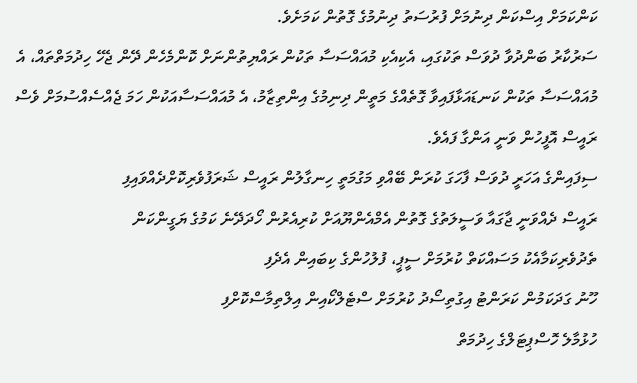ކަންކަމަށް އިސްކަން ދިނުމަށް ފުރުސަތު ދިނުމުގެ ގޮތުން ކަމަށެވެ.
ސަރުކާރު ބަންދުވާ ދުވަސް ތަކުގައި، އެކިއެކި މުއައްސަސާ ތަކުން ރައްޔިތުންނަށް ކޮންމެހެން ދޭން ޖެހޭ ހިދުމަތްތައް، އެ މުއައްސަސާ ތަކުން ކަނޑައަޅާފައިވާ ގޮތެއްގެ މަތީން ދިނިމުގެ އިންތިޒާމު، އެ މުއައްސަސާއަކުން ހަމަ ޖެއްސެއްސުމަށް ވެސް ރައީސް އޮފީހުން ވަނީ އަންގާ ފައެވެ.
ސިފައިންގެ އަހަރީ ދުވަސް ފާހަގަ ކުރަން ބޭއްވި މަގުމަތީ ހިނގާލުން ރައީސް ޝަރަފުވެރިކޮށްދެއްވައިފި
ރައީސް ދެއްވަނީ ޖާގައާ ވަސީލަތުގެ ގޮތުން އެމްއެންޔޫއަށް ކުރިއެރުން ހޯދަދޭނެ ކަމުގެ ޔަގީންކަން
ތެދުވެރިކަމާއެކު މަސައްކަތް ކުރުމަށް ސީޕީ، ފުލުހުންގެ ކިބައިން އެދެފި
ހޫނު ގަދަކަމުން ކަރަންޓު އިގުތިސޯދު ކުރުމަށް ސްޓެލްކޯއިން އިލްތިމާސްކޮށްފި
ހުޅުމާލެ ހޮސްޕިޓަލްގެ ހިދުމަތް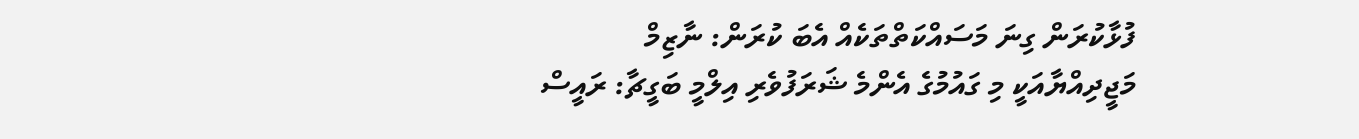ފުޅާކުރަން ގިނަ މަސައްކަތްތަކެއް އެބަ ކުރަން: ނާޒިމް
މަޖީދިއްޔާއަކީ މި ގައުމުގެ އެންމެ ޝަރަފުވެރި އިލްމީ ބަގީޗާ: ރައީސް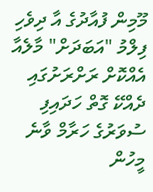މޫމިން ފުއާދުގެ އާ ދިވެހި ފިލްމު "އަބަދަށް" މާލެއާ އެއްކޮށް ރަށްރަށުގައި ދެއްކޭ ގޮތް ހަދައިފި
ސުވަރުގެ ހަރާމް ވާނެ މީހުން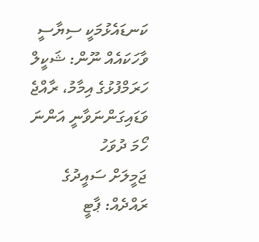ކަނޑައެޅުމަކީ ސިޔާސީ ވާހަކައެއް ނޫން: ޝަކީލް
ހަރަމްފުޅުގެ އިމާމު، ރާއްޖެ ވަޑައިގަންނަވާނީ އަންނަ ހޯމަ ދުވަހު
ޖަމީލަށް ސައީދުގެ ރައްދެއް: ޕާޓީ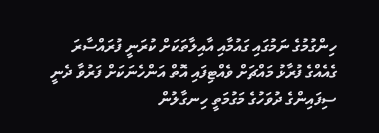ހިންގުމުގެ ނަމުގައި ގައުމާއި އާއިލާތަކަށް ކުރަނީ ފުރައްސާރަ
ގެއެއްގެ ފުރާޅު މައްޗަށް ވެއްޓިފައި އޮތް އަންހެނަކަށް ފަރުވާ ދެނީ
ސިފައިންގެ ދުވަހުގެ މަގުމަތީ ހިނގާލުން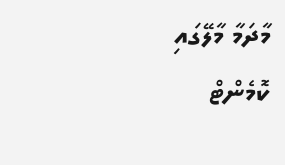މާދަމާ މާލޭގައި
ކޮމެންޓް